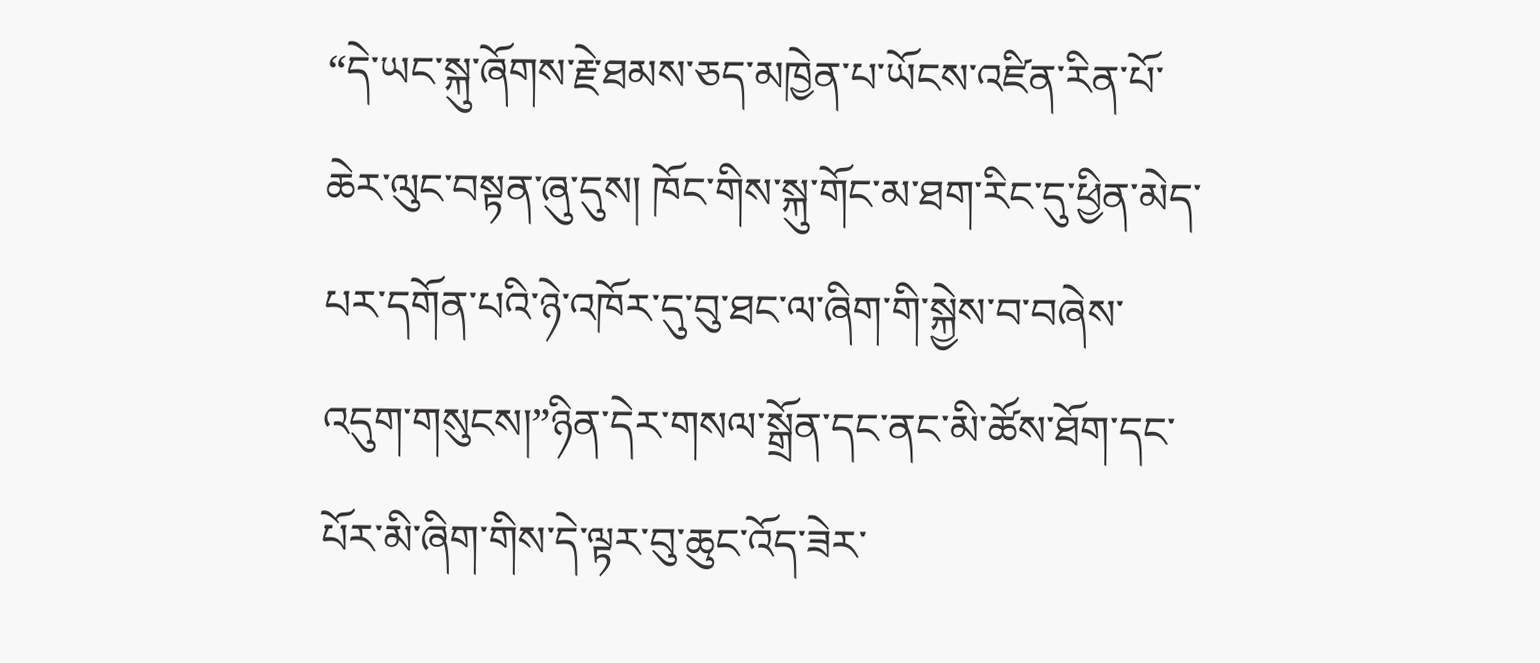“དེ་ཡང་སྐུ་ཞོགས་རྗེ་ཐམས་ཅད་མཁྱེན་པ་ཡོངས་འཛིན་རིན་པོ་ཆེར་ལུང་བསྟན་ཞུ་དུས། ཁོང་གིས་སྐུ་གོང་མ་ཐག་རིང་དུ་ཕྱིན་མེད་པར་དགོན་པའི་ཉེ་འཁོར་དུ་བུ་ཐང་ལ་ཞིག་གི་སྐྱེས་བ་བཞེས་འདུག་གསུངས།”ཉིན་དེར་གསལ་སྒྲོན་དང་ནང་མི་ཚོས་ཐོག་དང་པོར་མི་ཞིག་གིས་དེ་ལྟར་བུ་ཆུང་འོད་ཟེར་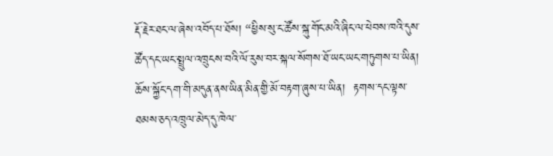རྡོ་རྗེར་ཐང་ལ་ཞེས་འབོད་པ་ཐོས། “ཕྱིས་སུ་ང་ཚོས་སྐུ་གོང་མའི་ཞིང་ལ་ཕེབས་ཁའི་དུས་ཚོད་དང་ཡང་སྤྲུལ་འཁྲུངས་བའི་ལོ་རུས་བར་སྐལ་སོགས་ཐོ་ཡང་ཡང་གཏུགས་པ་ཡིན། ཆོས་སྐྱོང་དག་གི་མདུན་ནས་ཡིན་མིན་གྱི་མོ་བརྟག་ཞུས་པ་ཡིན།  རྟགས་དང་ལྟས་ཐམས་ཅད་འཁྲུལ་མེད་དུ་ཁེལ་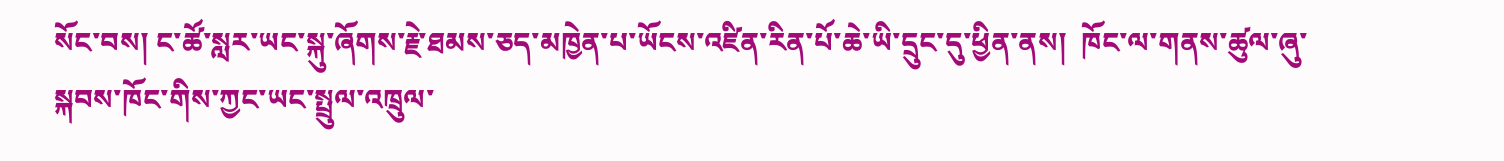སོང་བས། ང་ཚོ་སླར་ཡང་སྐུ་ཞོགས་རྗེ་ཐམས་ཅད་མཁྱེན་པ་ཡོངས་འཛིན་རིན་པོ་ཆེ་ཡི་དྲུང་དུ་ཕྱིན་ནས།  ཁོང་ལ་གནས་ཚུལ་ཞུ་སྐབས་ཁོང་གིས་ཀྱང་ཡང་སྤྲུལ་འཁྲུལ་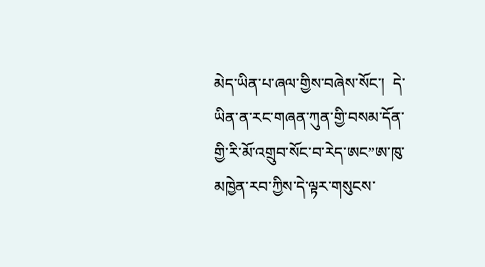མེད་ཡིན་པ་ཞལ་གྱིས་བཞེས་སོང་།  དེ་ཡིན་ན་རང་གཞན་ཀུན་གྱི་བསམ་དོན་གྱི་རི་མོ་འགྲུབ་སོང་བ་རེད་ཨང”ཨ་ཁུ་མཁྱེན་རབ་ཀྱིས་དེ་ལྟར་གསུངས་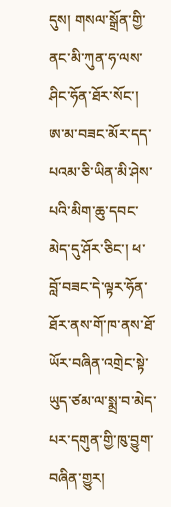དུས། གསལ་སྒྲོན་གྱི་ནང་མི་ཀུན་ཧ་ལས་ཤིང་ཧོན་ཐོར་སོང་།  ཨ་མ་བཟང་མོར་དད་པའམ་ཅི་ཡིན་མི་ཤེས་པའི་མིག་ཆུ་དབང་མེད་དུ་ཤོར་ཅིང་། ཕ་བློ་བཟང་དེ་ལྟར་ཧོན་ཐོར་ནས་གོ་ཁ་ནས་ཐོ་ཡོར་བཞིན་འགྲེང་སྟེ་ཡུད་ཙམ་ལ་སྨྲ་བ་མེད་པར་དགུན་གྱི་ཁུ་བྱུག་བཞིན་གྱུར།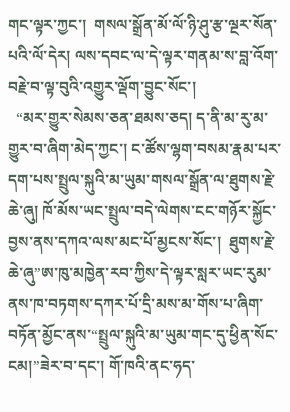གང་ལྟར་ཀྱང་།  གསལ་སྒྲོན་མོ་ལོ་ཉི་ཤུ་རྩ་ལྔར་སོན་པའི་ལོ་དེར། ལས་དབང་ལ་དེ་ལྟར་གནམ་ས་བླ་འོག་བརྗེ་བ་ལྟ་བུའི་འགྱུར་ལྡོག་བྱུང་སོང་།
  “མར་གྱུར་སེམས་ཅན་ཐམས་ཅད། ད་ནི་མ་རུ་མ་གྱུར་བ་ཞིག་མེད་ཀྱང་། ང་ཚོས་ལྷག་བསམ་རྣམ་པར་དག་པས་སྤྲུལ་སྐུའི་མ་ཡུམ་གསལ་སྒྲོན་ལ་ཐུགས་རྗེ་ཆེ་ཞུ། ཁོ་མོས་ཡང་སྤྲུལ་བདེ་ལེགས་ངང་གཉོར་སྐྱོང་བྱས་ནས་དཀའ་ལས་མང་པོ་མྱངས་སོང་།  ཐུགས་རྗེ་ཆེ་ཞུ”ཨ་ཁུ་མཁྱེན་རབ་ཀྱིས་དེ་ལྟར་སླར་ཡང་རུམ་ནས་ཁ་བཏགས་དཀར་པོ་དྲི་མས་མ་གོས་པ་ཞིག་བཏོན་མྱོང་ནས་“སྤྲུལ་སྐུའི་མ་ཡུམ་གང་དུ་ཕྱིན་སོང་ངམ།”ཟེར་བ་དང་། གོ་ཁའི་ནང་ཧད་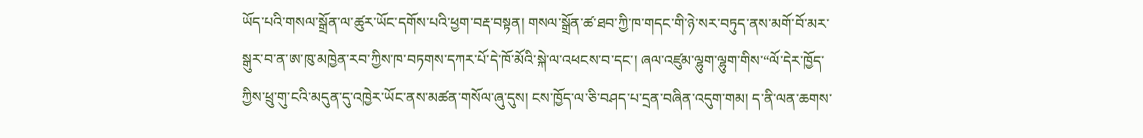ཡོད་པའི་གསལ་སྒྲོན་ལ་ཚུར་ཡོང་དགོས་པའི་ཕྱག་བརྡ་བསྟན། གསལ་སྒྲོན་ཚ་ཐབ་ཀྱི་ཁ་གདང་གི་ཉེ་སར་བཏུད་ནས་མགོ་བོ་མར་སྒུར་བ་ན་ཨ་ཁུ་མཁྱེན་རབ་ཀྱིས་ཁ་བཏགས་དཀར་པོ་དེ་ཁོ་མོའི་སྐེ་ལ་འཕངས་བ་དང་། ཞལ་འཛུམ་ལྷུག་ལྷུག་གིས་“ལོ་དེར་ཁྱོད་ཀྱིས་ཕྲུ་གུ་ངའི་མདུན་དུ་འཁྱེར་ཡོང་ནས་མཚན་གསོལ་ཞུ་དུས། ངས་ཁྱོད་ལ་ཅི་བཤད་པ་དྲན་བཞིན་འདུག་གམ། ད་ནི་ལན་ཆགས་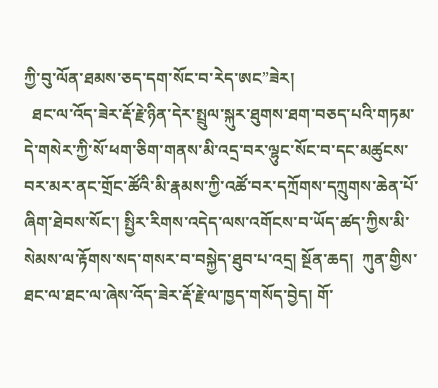ཀྱི་བུ་ལོན་ཐམས་ཅད་དག་སོང་བ་རེད་ཨང”ཟེར།
  ཐང་ལ་འོད་ཟེར་རྡོ་རྗེ་ཉིན་དེར་སྤྲུལ་སྐུར་ཐུགས་ཐག་བཅད་པའི་གཏམ་དེ་གསེར་ཀྱི་སོ་ཕག་ཅིག་གནས་མི་འདྲ་བར་ལྷུང་སོང་བ་དང་མཚུངས་བར་མར་ནང་གྲོང་ཚོའི་མི་རྣམས་ཀྱི་འཚོ་བར་དཀྲོགས་དཀྲུགས་ཆེན་པོ་ཞིག་ཐེབས་སོང་། སྤྱིར་རིགས་འདེད་ལས་འགོངས་བ་ཡོད་ཚད་ཀྱིས་མི་སེམས་ལ་རྟོགས་སད་གསར་བ་བསྐྱེད་ཐུབ་པ་འདྲ། སྔོན་ཆད།  ཀུན་གྱིས་ཐང་ལ་ཐང་ལ་ཞེས་འོད་ཟེར་རྡོ་རྗེ་ལ་ཁྱད་གསོད་བྱེད། གོ་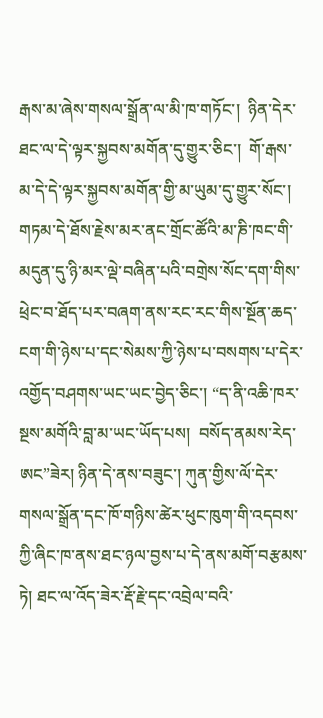རྒས་མ་ཞེས་གསལ་སྒྲོན་ལ་མི་ཁ་གཏོང་།  ཉིན་དེར་ཐང་ལ་དེ་ལྟར་སྐྱབས་མགོན་དུ་གྱུར་ཅིང་།  གོ་རྒས་མ་དེ་དེ་ལྟར་སྐྱབས་མགོན་གྱི་མ་ཡུམ་དུ་གྱུར་སོང་། གཏམ་དེ་ཐོས་རྗེས་མར་ནང་གྲོང་ཚོའི་མ་ཎི་ཁང་གི་མདུན་དུ་ཉི་མར་ལྡེ་བཞིན་པའི་བགྲེས་སོང་དག་གིས་ཕྲེང་བ་ཐོད་པར་བཞག་ནས་རང་རང་གིས་སྔོན་ཆད་ངག་གི་ཉེས་པ་དང་སེམས་ཀྱི་ཉེས་པ་བསགས་པ་དེར་འགྱོད་བཤགས་ཡང་ཡང་བྱེད་ཅིང་། “ད་ནི་འཆི་ཁར་སྔས་མགོའི་བླ་མ་ཡང་ཡོད་པས།  བསོད་ནམས་རེད་ཨང”ཟེར། ཉིན་དེ་ནས་བཟུང་། ཀུན་གྱིས་ལོ་དེར་གསལ་སྒྲོན་དང་ཁོ་གཉིས་ཚེར་ཕུང་ཁུག་གི་འདབས་ཀྱི་ཞིང་ཁ་ནས་ཐང་ཉལ་བྱས་པ་དེ་ནས་མགོ་བརྩམས་ཏེ། ཐང་ལ་འོད་ཟེར་རྡོ་རྗེ་དང་འབྲེལ་བའི་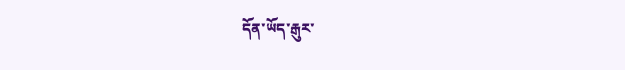དོན་ཡོད་རྒུར་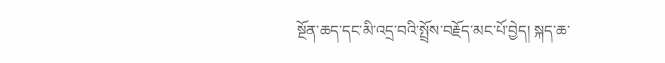སྔོན་ཆད་དང་མི་འདྲ་བའི་སྤྲོས་བརྗོད་མང་པོ་བྱེད། སྐད་ཆ་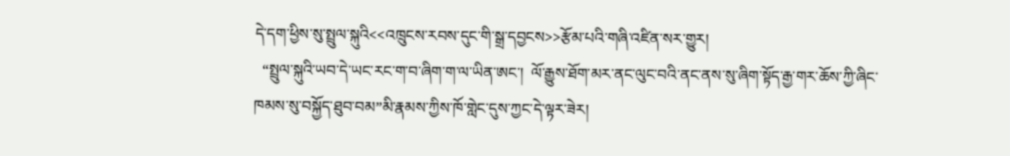དེ་དག་ཕྱིས་སུ་སྤྲུལ་སྐུའི<<འཁྲུངས་རབས་དུང་གི་སྒྲ་དབྱངས>>རྩོམ་པའི་གཞི་འཛིན་སར་གྱུར།
  “སྤྲུལ་སྐུའི་ཡབ་དེ་ཡང་རང་ག་བ་ཞིག་ག་ལ་ཡིན་ཨང་།  ལོ་རྒྱུས་ཐོག་མར་ནང་ལུང་བའི་ནང་ནས་སུ་ཞིག་སྟོད་རྒྱ་གར་ཆོས་ཀྱི་ཞིང་ཁམས་སུ་བསྐྱོད་ཐུབ་བམ”མི་རྣམས་ཀྱིས་ཁོ་གླེང་དུས་ཀྱང་དེ་ལྟར་ཟེར།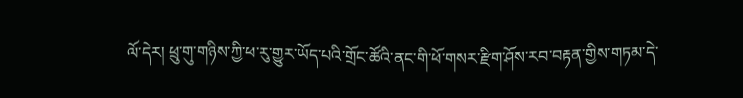ལོ་དེར། ཕྲུ་གུ་གཉིས་ཀྱི་ཕ་རུ་གྱུར་ཡོད་པའི་གྲོང་ཚོའི་ནང་གི་ཕོ་གསར་རྫིག་ཤོས་རབ་བརྟན་གྱིས་གཏམ་དེ་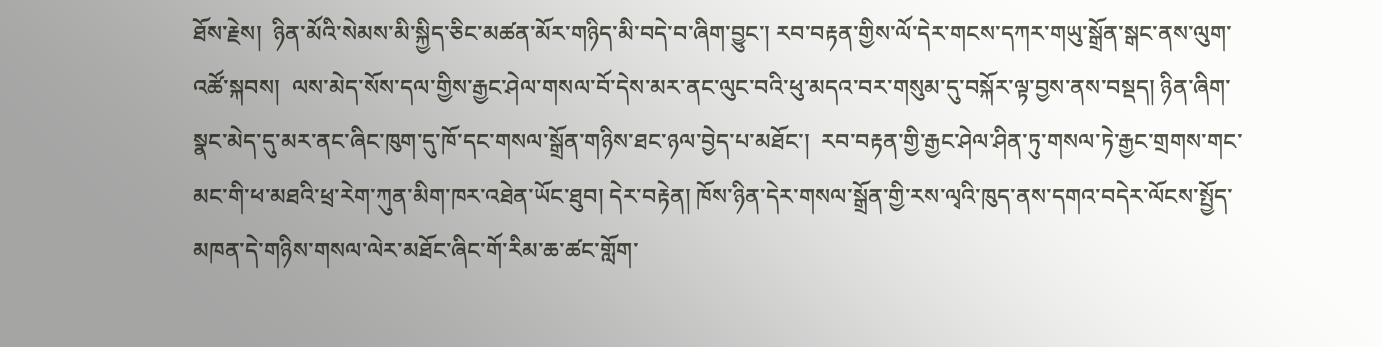ཐོས་རྗེས།  ཉིན་མོའི་སེམས་མི་སྐྱིད་ཅིང་མཚན་མོར་གཉིད་མི་བདེ་བ་ཞིག་བྱུང་། རབ་བརྟན་གྱིས་ལོ་དེར་གངས་དཀར་གཡུ་སྒྲོན་སྒང་ནས་ལུག་འཚོ་སྐབས།  ལས་མེད་སོས་དལ་གྱིས་རྒྱང་ཤེལ་གསལ་བོ་དེས་མར་ནང་ལུང་བའི་ཕུ་མདའ་བར་གསུམ་དུ་བསྐོར་ལྟ་བྱས་ནས་བསྡད། ཉིན་ཞིག་སྣང་མེད་དུ་མར་ནང་ཞིང་ཁུག་དུ་ཁོ་དང་གསལ་སྒྲོན་གཉིས་ཐང་ཉལ་བྱེད་པ་མཐོང་།  རབ་བརྟན་གྱི་རྒྱང་ཤེལ་ཤིན་ཏུ་གསལ་ཏེ་རྒྱང་གྲགས་གང་མང་གི་ཕ་མཐའི་ཕྲ་རེག་ཀུན་མིག་ཁར་འཐེན་ཡོང་ཐུབ། དེར་བརྟེན། ཁོས་ཉིན་དེར་གསལ་སྒྲོན་གྱི་རས་ལྭའི་ཁུད་ནས་དགའ་བདེར་ལོངས་སྤྱོད་མཁན་དེ་གཉིས་གསལ་ལེར་མཐོང་ཞིང་གོ་རིམ་ཆ་ཚང་གློག་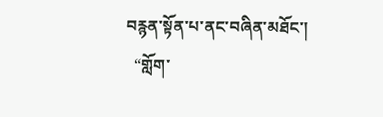བརྙན་སྟོན་པ་ནང་བཞིན་མཐོང་།
  “གློག་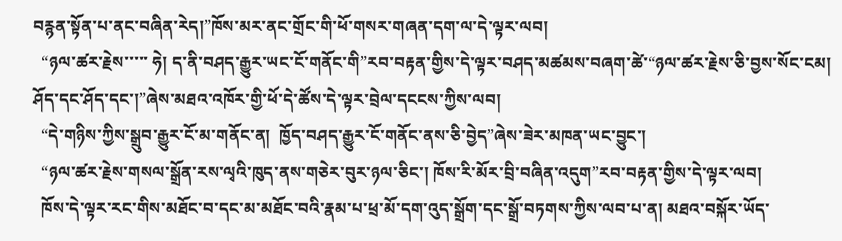བརྙན་སྟོན་པ་ནང་བཞིན་རེད།”ཁོས་མར་ནང་གྲོང་གི་ཕོ་གསར་གཞན་དག་ལ་དེ་ལྟར་ལབ།
  “ཉལ་ཚར་རྗེས་་་་་ ཧེ། ད་ནི་བཤད་རྒྱུར་ཡང་ངོ་གནོང་གི”རབ་བརྟན་གྱིས་དེ་ལྟར་བཤད་མཚམས་བཞག་ཚེ་“ཉལ་ཚར་རྗེས་ཅི་བྱས་སོང་ངམ།  ཤོད་དང་ཤོད་དང་།”ཞེས་མཐའ་འཁོར་གྱི་ཕོ་དེ་ཚོས་དེ་ལྟར་བྲེལ་དངངས་ཀྱིས་ལབ།
  “དེ་གཉིས་ཀྱིས་སྒྲུབ་རྒྱུར་ངོ་མ་གནོང་ན།  ཁྱོད་བཤད་རྒྱུར་ངོ་གནོང་ནས་ཅི་བྱེད”ཞེས་ཟེར་མཁན་ཡང་བྱུང་།
  “ཉལ་ཚར་རྗེས་གསལ་སྒྲོན་རས་ལྭའི་ཁུད་ནས་གཅེར་བུར་ཉལ་ཅིང་། ཁོས་རི་མོར་བྲི་བཞིན་འདུག”རབ་བརྟན་གྱིས་དེ་ལྟར་ལབ།
  ཁོས་དེ་ལྟར་རང་གིས་མཐོང་བ་དང་མ་མཐོང་བའི་རྣམ་པ་ཕྲ་མོ་དག་འུད་སྒྲོག་དང་སྒྲོ་བཏགས་ཀྱིས་ལབ་པ་ན། མཐའ་བསྐོར་ཡོད་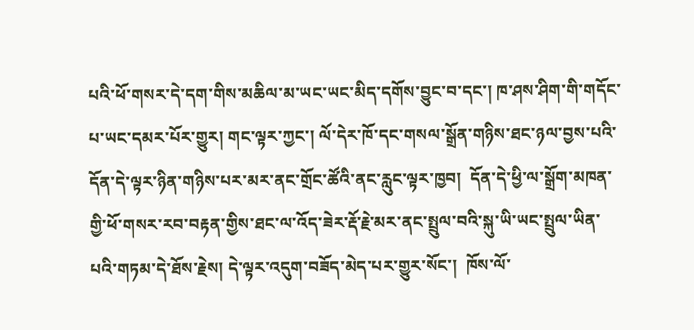པའི་ཕོ་གསར་དེ་དག་གིས་མཆིལ་མ་ཡང་ཡང་མིད་དགོས་བྱུང་བ་དང་། ཁ་ཤས་ཤིག་གི་གདོང་པ་ཡང་དམར་པོར་གྱུར། གང་ལྟར་ཀྱང་། ལོ་དེར་ཁོ་དང་གསལ་སྒྲོན་གཉིས་ཐང་ཉལ་བྱས་པའི་དོན་དེ་ལྟར་ཉིན་གཉིས་པར་མར་ནང་གྲོང་ཚོའི་ནང་རླུང་ལྟར་ཁྱབ།  དོན་དེ་ཕྱི་ལ་སྒྲོག་མཁན་གྱི་ཕོ་གསར་རབ་བརྟན་གྱིས་ཐང་ལ་འོད་ཟེར་རྡོ་རྗེ་མར་ནང་སྤྲུལ་བའི་སྐུ་ཡི་ཡང་སྤྲུལ་ཡིན་པའི་གཏམ་དེ་ཐོས་རྗེས། དེ་ལྟར་འདུག་བཟོད་མེད་པར་གྱུར་སོང་།  ཁོས་ལོ་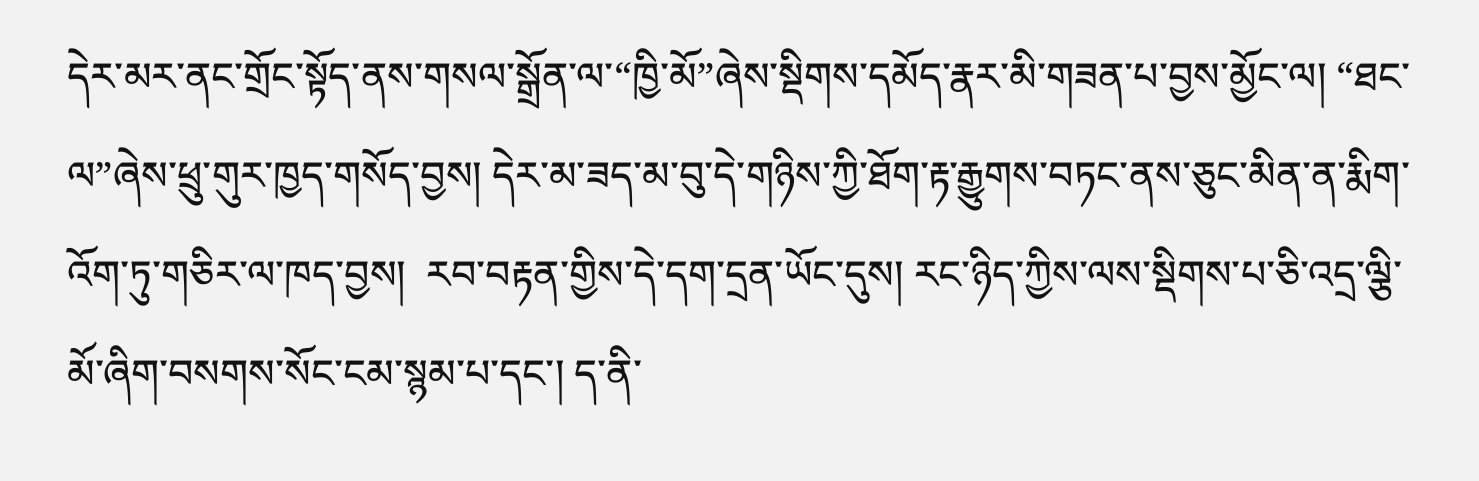དེར་མར་ནང་གྲོང་སྟོད་ནས་གསལ་སྒྲོན་ལ་“ཁྱི་མོ”ཞེས་སྡིགས་དམོད་རྣར་མི་གཟན་པ་བྱས་མྱོང་ལ། “ཐང་ལ”ཞེས་ཕྲུ་གུར་ཁྱད་གསོད་བྱས། དེར་མ་ཟད་མ་བུ་དེ་གཉིས་ཀྱི་ཐོག་རྟ་རྒྱུགས་བཏང་ནས་ཅུང་མིན་ན་རྨིག་འོག་ཏུ་གཅིར་ལ་ཁད་བྱས།  རབ་བརྟན་གྱིས་དེ་དག་དྲན་ཡོང་དུས། རང་ཉིད་ཀྱིས་ལས་སྡིགས་པ་ཅི་འདྲ་ལྕི་མོ་ཞིག་བསགས་སོང་ངམ་སྙམ་པ་དང་། ད་ནི་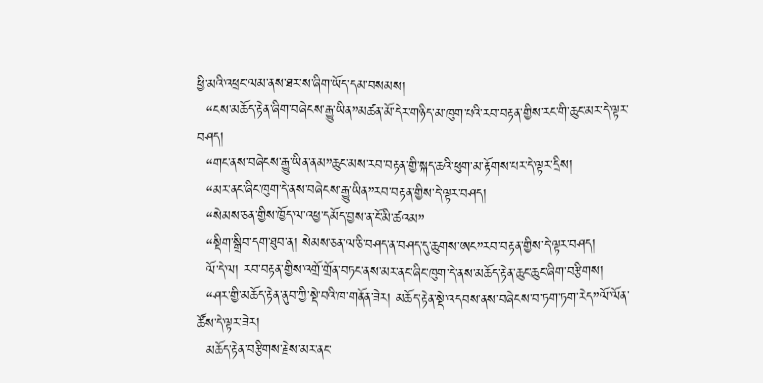ཕྱི་མའི་འཕྲང་ལམ་ནས་ཐར་ས་ཞིག་ཡོད་དམ་བསམས།
  “ངས་མཆོད་རྟེན་ཞིག་བཞེངས་རྒྱུ་ཡིན”མཚན་མོ་དེར་གཉིད་མ་ཁུག་པའི་རབ་བརྟན་གྱིས་རང་གི་ཆུང་མར་དེ་ལྟར་བཤད།
  “གང་ནས་བཞེངས་རྒྱུ་ཡིན་ནམ”ཆུང་མས་རབ་བརྟན་གྱི་སྐད་ཆའི་ཕུག་མ་རྟོགས་པར་དེ་ལྟར་དྲིས།
  “མར་ནང་ཞིང་ཁུག་དེ་ནས་བཞེངས་རྒྱུ་ཡིན”རབ་བརྟན་གྱིས་དེ་ལྟར་བཤད།
  “སེམས་ཅན་གྱིས་ཁྱོད་ལ་འཕྱ་དམོད་བྱས་ན་ངོ་མི་ཚའམ”
  “སྡིག་སྒྲིབ་དག་ཐུབ་ན། སེམས་ཅན་ལ་ཅི་བཤད་ན་བཤད་དུ་ཆུགས་ཨང”རབ་བརྟན་གྱིས་དེ་ལྟར་བཤད།
  ལོ་དེ་ལ། རབ་བརྟན་གྱིས་འགྲོ་གྲོན་བཏང་ནས་མར་ནང་ཞིང་ཁུག་དེ་ནས་མཆོད་རྟེན་ཆུང་ཆུང་ཞིག་བརྩིགས།
  “ཤར་གྱི་མཆོད་རྟེན་ནུབ་ཀྱི་སྡེ་བའི་ཁ་གནོན་ཟེར། མཆོད་རྟེན་སྡེ་འདབས་ནས་བཞེངས་བ་ཏག་ཏག་རེད”ལོ་ལོན་ཚོས་དེ་ལྟར་ཟེར།
  མཆོད་རྟེན་བརྩིགས་རྗེས་མར་ནང་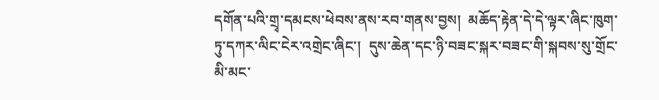དགོན་པའི་གྲྭ་དམངས་ཕེབས་ནས་རབ་གནས་བྱས།  མཆོད་རྟེན་དེ་དེ་ལྟར་ཞིང་ཁུག་ཏུ་དཀར་ལིང་ངེར་འགྲེང་ཞིང་།  དུས་ཆེན་དང་ཉི་བཟང་སྐར་བཟང་གི་སྐབས་སུ་གྲོང་མི་མང་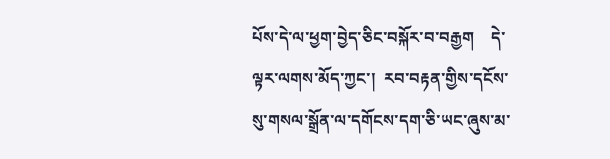པོས་དེ་ལ་ཕྱག་བྱེད་ཅིང་བསྐོར་བ་བརྒྱག    དེ་ལྟར་ལགས་མོད་ཀྱང་།  རབ་བརྟན་གྱིས་དངོས་སུ་གསལ་སྒྲོན་ལ་དགོངས་དག་ཅི་ཡང་ཞུས་མ་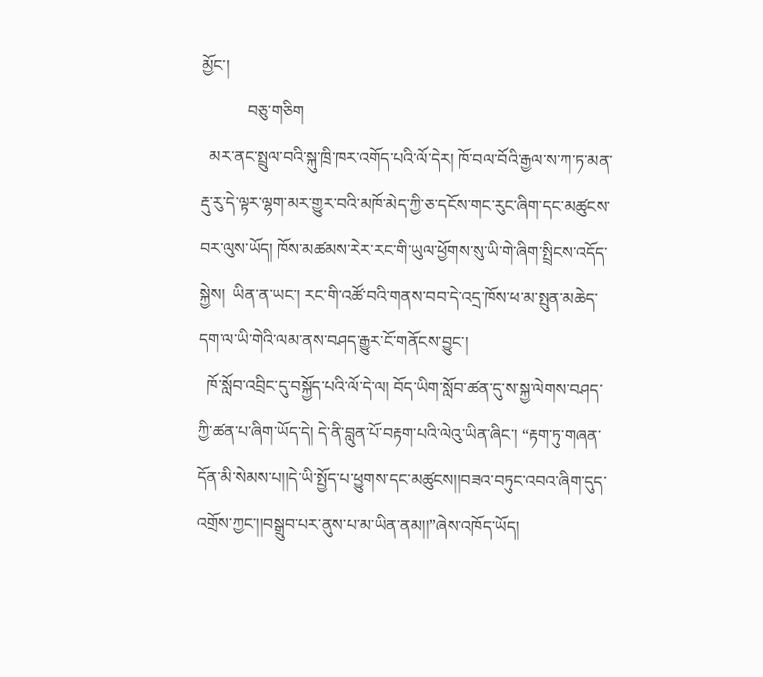མྱོང་།
           བཅུ་གཅིག
  མར་ནང་སྤྲུལ་བའི་སྐུ་ཁྲི་ཁར་འགོད་པའི་ལོ་དེར། ཁོ་བལ་བོའི་རྒྱལ་ས་ཀ་ཏ་མན་རྡུ་རུ་དེ་ལྟར་ལྷག་མར་གྱུར་བའི་མཁོ་མེད་ཀྱི་ཅ་དངོས་གང་རུང་ཞིག་དང་མཚུངས་བར་ལུས་ཡོད། ཁོས་མཚམས་རེར་རང་གི་ཡུལ་ཕྱོགས་སུ་ཡི་གེ་ཞིག་སྤྲིངས་འདོད་སྐྱེས།  ཡིན་ན་ཡང་། རང་གི་འཚོ་བའི་གནས་བབ་དེ་འདྲ་ཁོས་ཕ་མ་སྤུན་མཆེད་དག་ལ་ཡི་གེའི་ལམ་ནས་བཤད་རྒྱུར་ངོ་གནོངས་བྱུང་།
  ཁོ་སློབ་འབྲིང་དུ་བསྐྱོད་པའི་ལོ་དེ་ལ། བོད་ཡིག་སློབ་ཚན་དུ་ས་སྐྱ་ལེགས་བཤད་ཀྱི་ཚན་པ་ཞིག་ཡོད་དེ། དེ་ནི་བླུན་པོ་བརྟག་པའི་ལེའུ་ཡིན་ཞིང་། “རྟག་ཏུ་གཞན་དོན་མི་སེམས་པ།།དེ་ཡི་སྤྱོད་པ་ཕྱུགས་དང་མཚུངས།།བཟའ་བཏུང་འབའ་ཞིག་དུད་འགྲོས་ཀྱང་།།བསྒྲུབ་པར་ནུས་པ་མ་ཡིན་ནམ།།”ཞེས་འཁོད་ཡོད།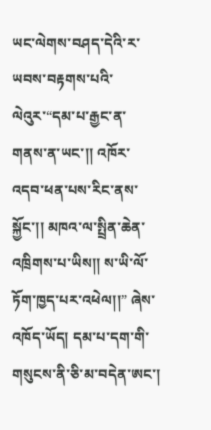ཡང་ལེགས་བཤད་དེའི་ར་ཡབས་བརྟགས་པའི་ལེའུར་“དམ་པ་རྒྱང་ན་གནས་ན་ཡང་།། འཁོར་འདབ་ཕན་པས་རིང་ནས་སྐྱོང་།། མཁའ་ལ་སྤྲིན་ཆེན་འཁྲིགས་པ་ཡིས།། ས་ཡི་ལོ་ཏོག་ཁྱད་པར་འཕེལ།།” ཞེས་འཁོད་ཡོད། དམ་པ་དག་གི་གསུངས་ནི་ཅི་མ་བདེན་ཨང་།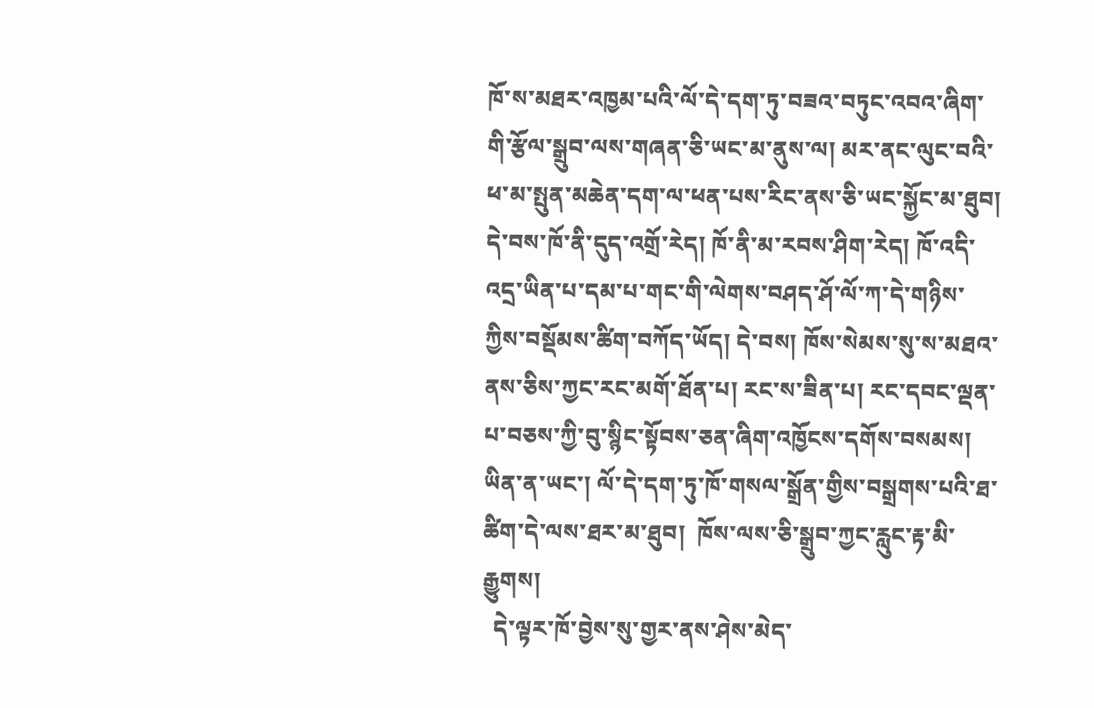ཁོ་ས་མཐར་འཁྱམ་པའི་ལོ་དེ་དག་ཏུ་བཟའ་བཏུང་འབའ་ཞིག་གི་རྩོལ་སྒྲུབ་ལས་གཞན་ཅི་ཡང་མ་ནུས་ལ། མར་ནང་ལུང་བའི་ཕ་མ་སྤུན་མཆེན་དག་ལ་ཕན་པས་རིང་ནས་ཅི་ཡང་སྐྱོང་མ་ཐུབ།  དེ་བས་ཁོ་ནི་དུད་འགྲོ་རེད། ཁོ་ནི་མ་རབས་ཤིག་རེད། ཁོ་འདི་འདྲ་ཡིན་པ་དམ་པ་གང་གི་ལེགས་བཤད་ཤོ་ལོ་ཀ་དེ་གཉིས་ཀྱིས་བསྡོམས་ཚིག་བཀོད་ཡོད། དེ་བས། ཁོས་སེམས་སུ་ས་མཐའ་ནས་ཅིས་ཀྱང་རང་མགོ་ཐོན་པ། རང་ས་ཟིན་པ། རང་དབང་ལྡན་པ་བཅས་ཀྱི་བུ་སྙིང་སྟོབས་ཅན་ཞིག་འཁྱོངས་དགོས་བསམས། ཡིན་ན་ཡང་། ལོ་དེ་དག་ཏུ་ཁོ་གསལ་སྒྲོན་གྱིས་བསྒྲགས་པའི་ཐ་ཚིག་དེ་ལས་ཐར་མ་ཐུབ།  ཁོས་ལས་ཅི་སྒྲུབ་ཀྱང་རླུང་རྟ་མི་རྒྱུགས།
  དེ་ལྟར་ཁོ་བྱེས་སུ་གྱར་ནས་ཤེས་མེད་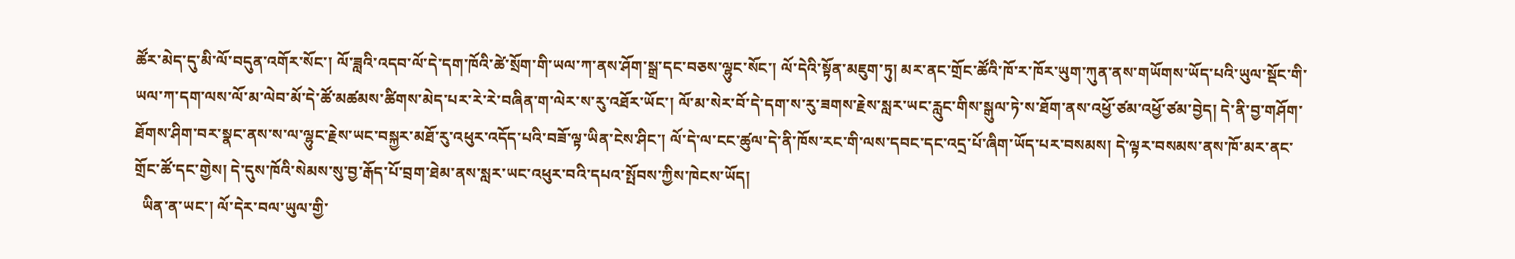ཚོར་མེད་དུ་མི་ལོ་བདུན་འགོར་སོང་། ལོ་ཟླའི་འདབ་ལོ་དེ་དག་ཁོའི་ཚེ་སྲོག་གི་ཡལ་ཀ་ནས་ཤོག་སྒྲ་དང་བཅས་ལྷུང་སོང་། ལོ་དེའི་སྟོན་མཇུག་ཏུ། མར་ནང་གྲོང་ཚོའི་ཁོ་ར་ཁོར་ཡུག་ཀུན་ནས་གཡོགས་ཡོད་པའི་ཡུལ་སྡོང་གི་ཡལ་ཀ་དག་ལས་ལོ་མ་ལེབ་མོ་དེ་ཚོ་མཚམས་ཚིགས་མེད་པར་རེ་རེ་བཞིན་ག་ལེར་ས་རུ་འཐོར་ཡོང་། ལོ་མ་སེར་བོ་དེ་དག་ས་རུ་ཟགས་རྗེས་སླར་ཡང་རླུང་གིས་སྒུལ་ཏེ་ས་ཐོག་ནས་འཕྱོ་ཙམ་འཕྱོ་ཙམ་བྱེད། དེ་ནི་བྱ་གཤོག་ཐོགས་ཤིག་བར་སྣང་ནས་ས་ལ་ལྷུང་རྗེས་ཡང་བསྐྱར་མཐོ་རུ་འཕུར་འདོད་པའི་བཟོ་ལྟ་ཡིན་ངེས་ཤིང་། ལོ་དེ་ལ་ངང་ཚུལ་དེ་ནི་ཁོས་རང་གི་ལས་དབང་དང་འདྲ་པོ་ཞིག་ཡོད་པར་བསམས། དེ་ལྟར་བསམས་ནས་ཁོ་མར་ནང་གྲོང་ཚོ་དང་གྱེས། དེ་དུས་ཁོའི་སེམས་སུ་བྱ་རྒོད་པོ་བྲག་ཐེམ་ནས་སླར་ཡང་འཕུར་བའི་དཔའ་སྤོབས་ཀྱིས་ཁེངས་ཡོད།
  ཡིན་ན་ཡང་། ལོ་དེར་བལ་ཡུལ་གྱི་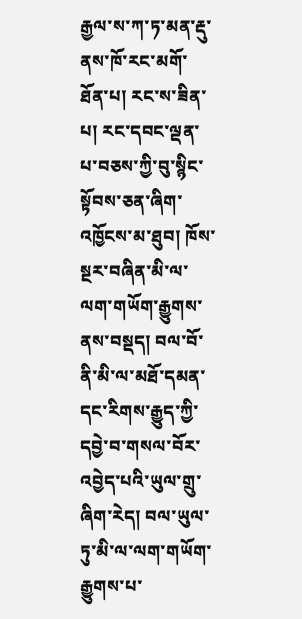རྒྱལ་ས་ཀ་ཏ་མན་རྡུ་ནས་ཁོ་རང་མགོ་ཐོན་པ། རང་ས་ཟིན་པ། རང་དབང་ལྡན་པ་བཅས་ཀྱི་བུ་སྙིང་སྟོབས་ཅན་ཞིག་འཁྱོངས་མ་ཐུབ། ཁོས་སྔར་བཞིན་མི་ལ་ལག་གཡོག་རྒྱུགས་ནས་བསྡད། བལ་བོ་ནི་མི་ལ་མཐོ་དམན་དང་རིགས་རྒྱུད་ཀྱི་དབྱེ་བ་གསལ་བོར་འབྱེད་པའི་ཡུལ་གྲུ་ཞིག་རེད། བལ་ཡུལ་ཏུ་མི་ལ་ལག་གཡོག་རྒྱུགས་པ་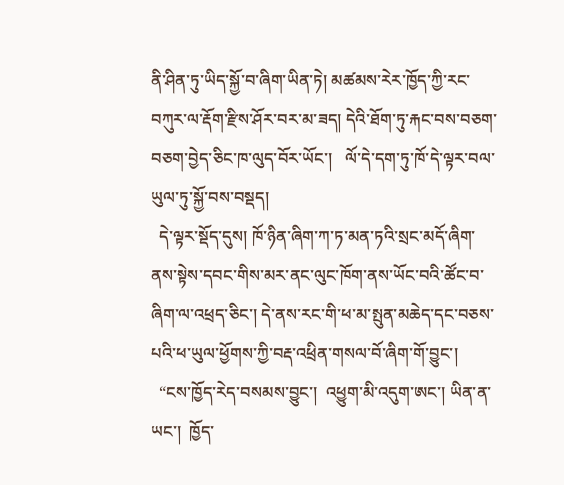ནི་ཤིན་ཏུ་ཡིད་སྐྱོ་བ་ཞིག་ཡིན་ཏེ། མཚམས་རེར་ཁྱོད་ཀྱི་རང་བཀུར་ལ་རྡོག་རྫིས་ཤོར་བར་མ་ཟད། དེའི་ཐོག་ཏུ་རྐང་བས་བཅག་བཅག་བྱེད་ཅིང་ཁ་ལུད་བོར་ཡོང་།   ལོ་དེ་དག་ཏུ་ཁོ་དེ་ལྟར་བལ་ཡུལ་ཏུ་སྐྱོ་བས་བསྡད།
  དེ་ལྟར་སྡོད་དུས། ཁོ་ཉིན་ཞིག་ཀ་ཏ་མན་ཏའི་སྲང་མདོ་ཞིག་ནས་སྟེས་དབང་གིས་མར་ནང་ལུང་ཁོག་ནས་ཡོང་བའི་ཚོང་བ་ཞིག་ལ་འཕྲད་ཅིང་། དེ་ནས་རང་གི་ཕ་མ་སྤུན་མཆེད་དང་བཅས་པའི་ཕ་ཡུལ་ཕྱོགས་ཀྱི་བརྡ་འཕྲིན་གསལ་བོ་ཞིག་གོ་བྱུང་།
  “ངས་ཁྱོད་རེད་བསམས་བྱུང་།  འཕྱུག་མི་འདུག་ཨང་། ཡིན་ན་ཡང་།  ཁྱོད་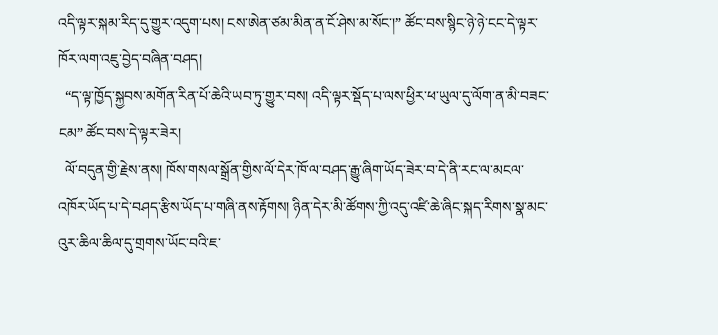འདི་ལྟར་སྐམ་རིད་དུ་གྱུར་འདུག་པས། ངས་ཨེན་ཙམ་མིན་ན་ངོ་ཤེས་མ་སོང་།” ཚོང་བས་སྙིང་ཉེ་ཉེ་ངང་དེ་ལྟར་ཁོར་ལག་འཇུ་བྱེད་བཞིན་བཤད།
  “ད་ལྟ་ཁྱོད་སྐྱབས་མགོན་རིན་པོ་ཆེའི་ཡབ་ཏུ་གྱུར་བས། འདི་ལྟར་སྡོད་པ་ལས་ཕྱིར་ཕ་ཡུལ་དུ་ལོག་ན་མི་བཟང་ངམ” ཚོང་བས་དེ་ལྟར་ཟེར།
  ལོ་བདུན་གྱི་རྗེས་ནས། ཁོས་གསལ་སྒྲོན་གྱིས་ལོ་དེར་ཁོ་ལ་བཤད་རྒྱུ་ཞིག་ཡོད་ཟེར་བ་དེ་ནི་རང་ལ་མངལ་འཁོར་ཡོད་པ་དེ་བཤད་རྩིས་ཡོད་པ་གཞི་ནས་རྟོགས། ཉིན་དེར་མི་ཚོགས་ཀྱི་འདུ་འཛི་ཆེ་ཞིང་སྐད་རིགས་སྣ་མང་འུར་ཆིལ་ཆིལ་དུ་གྲགས་ཡོང་བའི་ཇ་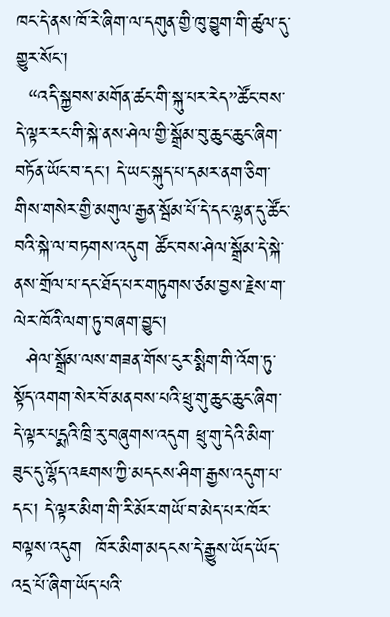ཁང་དེ་ནས་ཁོ་རེ་ཞིག་ལ་དགུན་གྱི་ཁུ་བྱུག་གི་ཚུལ་དུ་གྱུར་སོང་།
  “འདི་སྐྱབས་མགོན་ཚང་གི་སྐུ་པར་རེད”ཚོང་བས་དེ་ལྟར་རང་གི་སྐེ་ནས་ཤེལ་གྱི་སྒྲོམ་བུ་ཆུང་ཆུང་ཞིག་བཏོན་ཡོང་བ་དང་། དེ་ཡང་སྐུད་པ་དམར་ནག་ཅིག་གིས་གསེར་གྱི་མགུལ་རྒྱན་སྦོམ་པོ་དེ་དང་ལྷན་དུ་ཚོང་བའི་སྐེ་ལ་བཏགས་འདུག ཚོང་བས་ཤེལ་སྒྲོམ་དེ་སྐེ་ནས་གྲོལ་པ་དང་ཐོད་པར་གཏུགས་ཙམ་བྱས་རྗེས་ག་ལེར་ཁོའི་ལག་ཏུ་བཞག་བྱུང་།
  ཤེལ་སྒྲོམ་ལས་གཟན་གོས་ངུར་སྨིག་གི་འོག་ཏུ་སྟོད་འགག་སེར་བོ་མནབས་པའི་ཕྲུ་གུ་ཆུང་ཆུང་ཞིག་དེ་ལྟར་པདྨའི་ཁྲི་རུ་བཞུགས་འདུག ཕྲུ་གུ་དེའི་མིག་ཟུང་དུ་ལྷོད་འཇགས་ཀྱི་མདངས་ཤིག་རྒྱས་འདུག་པ་དང་། དེ་ལྟར་མིག་གི་རི་མོར་གཡོ་བ་མེད་པར་ཁོར་བལྟས་འདུག  ཁོར་མིག་མདངས་དེ་རྒྱུས་ཡོད་ཡོད་འདྲ་པོ་ཞིག་ཡོད་པའི་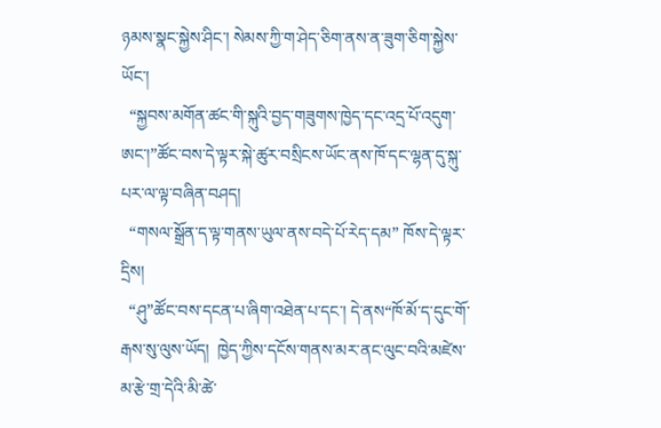ཉམས་སྣང་སྐྱེས་ཤིང་། སེམས་ཀྱི་ག་ཤེད་ཅིག་ནས་ན་ཟུག་ཅིག་སྐྱེས་ཡོང་།
  “སྐྱབས་མགོན་ཚང་གི་སྐུའི་བྱད་གཟུགས་ཁྱེད་དང་འདྲ་པོ་འདུག་ཨང་།”ཚོང་བས་དེ་ལྟར་སྐེ་ཚུར་བསྲིངས་ཡོང་ནས་ཁོ་དང་ལྷན་དུ་སྐུ་པར་ལ་ལྟ་བཞིན་བཤད།
  “གསལ་སྒྲོན་ད་ལྟ་གནས་ཡུལ་ནས་བདེ་པོ་རེད་དམ” ཁོས་དེ་ལྟར་དྲིས།
  “ཤུ”ཚོང་བས་དངན་པ་ཞིག་འཐེན་པ་དང་། དེ་ནས“ཁོ་མོ་ད་དུང་གོ་རྒས་སུ་ལུས་ཡོད།  ཁྱེད་ཀྱིས་དངོས་གནས་མར་ནང་ལུང་བའི་མཛེས་མ་རྩེ་གྲ་དེའི་མི་ཚེ་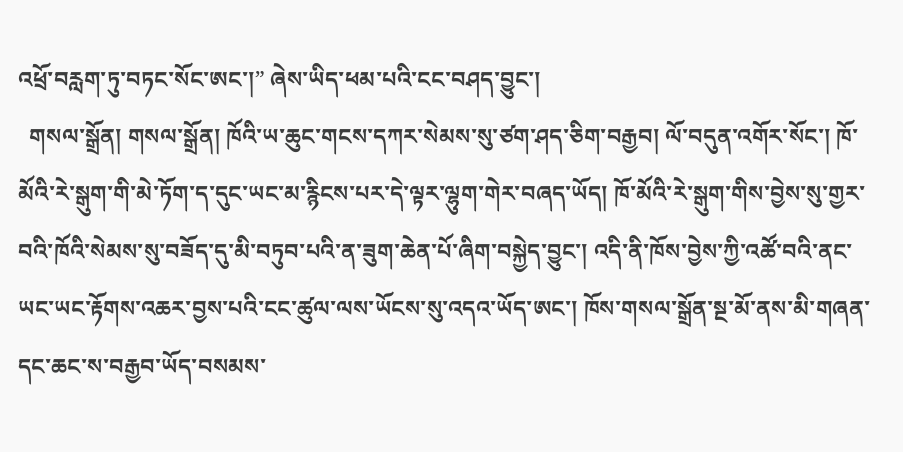འཕྲོ་བརླག་ཏུ་བཏང་སོང་ཨང་།” ཞེས་ཡིད་ཕམ་པའི་ངང་བཤད་བྱུང་།
  གསལ་སྒྲོན། གསལ་སྒྲོན། ཁོའི་ཡ་ཆུང་གངས་དཀར་སེམས་སུ་ཙག་ཤད་ཅིག་བརྒྱབ། ལོ་བདུན་འགོར་སོང་། ཁོ་མོའི་རེ་སྒུག་གི་མེ་ཏོག་ད་དུང་ཡང་མ་རྙིངས་པར་དེ་ལྟར་ལྷུག་གེར་བཞད་ཡོད། ཁོ་མོའི་རེ་སྒུག་གིས་བྱེས་སུ་གྱར་བའི་ཁོའི་སེམས་སུ་བཟོད་དུ་མི་བཏུབ་པའི་ན་ཟུག་ཆེན་པོ་ཞིག་བསྐྱེད་བྱུང་། འདི་ནི་ཁོས་བྱེས་ཀྱི་འཚོ་བའི་ནང་ཡང་ཡང་རྟོགས་འཆར་བྱས་པའི་ངང་ཚུལ་ལས་ཡོངས་སུ་འདའ་ཡོད་ཨང་། ཁོས་གསལ་སྒྲོན་སྔ་མོ་ནས་མི་གཞན་དང་ཆང་ས་བརྒྱབ་ཡོད་བསམས་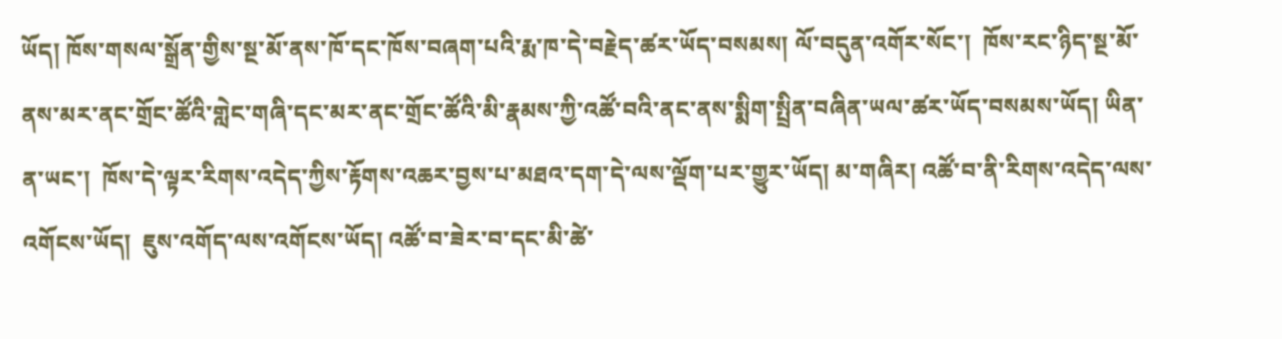ཡོད། ཁོས་གསལ་སྒྲོན་གྱིས་སྔ་མོ་ནས་ཁོ་དང་ཁོས་བཞག་པའི་རྨ་ཁ་དེ་བརྗེད་ཚར་ཡོད་བསམས། ལོ་བདུན་འགོར་སོང་།  ཁོས་རང་ཉིད་སྔ་མོ་ནས་མར་ནང་གྲོང་ཚོའི་གླེང་གཞི་དང་མར་ནང་གྲོང་ཚོའི་མི་རྣམས་ཀྱི་འཚོ་བའི་ནང་ནས་སྨིག་སྤྲིན་བཞིན་ཡལ་ཚར་ཡོད་བསམས་ཡོད། ཡིན་ན་ཡང་།  ཁོས་དེ་ལྟར་རིགས་འདེད་ཀྱིས་རྟོགས་འཆར་བྱས་པ་མཐའ་དག་དེ་ལས་ལྡོག་པར་གྱུར་ཡོད། མ་གཞིར། འཚོ་བ་ནི་རིགས་འདེད་ལས་འགོངས་ཡོད།  ཇུས་འགོད་ལས་འགོངས་ཡོད། འཚོ་བ་ཟེར་བ་དང་མི་ཚེ་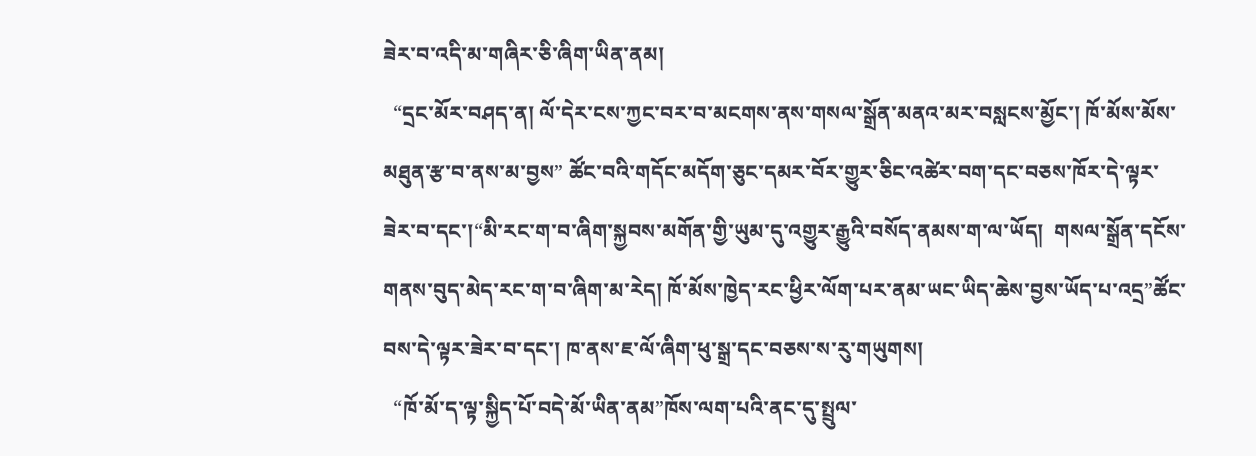ཟེར་བ་འདི་མ་གཞིར་ཅི་ཞིག་ཡིན་ནམ།
  “དྲང་མོར་བཤད་ན། ལོ་དེར་ངས་ཀྱང་བར་བ་མངགས་ནས་གསལ་སྒྲོན་མནའ་མར་བསླངས་མྱོང་། ཁོ་མོས་མོས་མཐུན་རྩ་བ་ནས་མ་བྱས” ཚོང་བའི་གདོང་མདོག་ཅུང་དམར་བོར་གྱུར་ཅིང་འཚེར་བག་དང་བཅས་ཁོར་དེ་ལྟར་ཟེར་བ་དང་།“མི་རང་ག་བ་ཞིག་སྐྱབས་མགོན་གྱི་ཡུམ་དུ་འགྱུར་རྒྱུའི་བསོད་ནམས་ག་ལ་ཡོད།  གསལ་སྒྲོན་དངོས་གནས་བུད་མེད་རང་ག་བ་ཞིག་མ་རེད། ཁོ་མོས་ཁྱེད་རང་ཕྱིར་ལོག་པར་ནམ་ཡང་ཡིད་ཆེས་བྱས་ཡོད་པ་འདྲ”ཚོང་བས་དེ་ལྟར་ཟེར་བ་དང་། ཁ་ནས་ཇ་ལོ་ཞིག་ཕུ་སྒྲ་དང་བཅས་ས་རུ་གཡུགས།
  “ཁོ་མོ་ད་ལྟ་སྐྱིད་པོ་བདེ་མོ་ཡིན་ནམ”ཁོས་ལག་པའི་ནང་དུ་སྤྲུལ་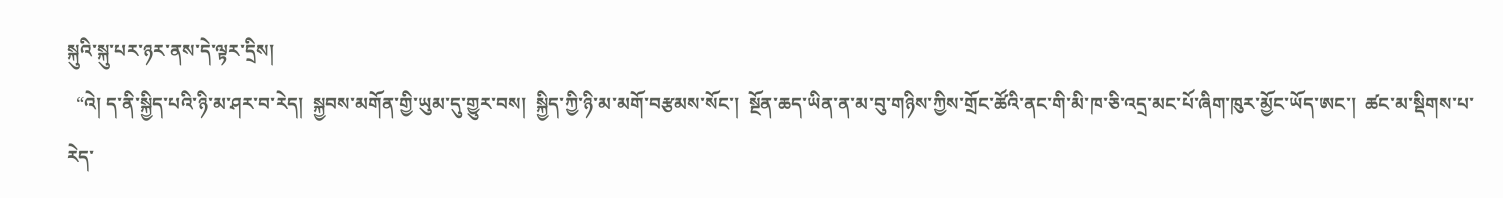སྐུའི་སྐུ་པར་ཉར་ནས་དེ་ལྟར་དྲིས།
  “འེ། ད་ནི་སྐྱིད་པའི་ཉི་མ་ཤར་བ་རེད།  སྐྱབས་མགོན་གྱི་ཡུམ་དུ་གྱུར་བས།  སྐྱིད་ཀྱི་ཉི་མ་མགོ་བརྩམས་སོང་།  སྔོན་ཆད་ཡིན་ན་མ་བུ་གཉིས་ཀྱིས་གྲོང་ཚོའི་ནང་གི་མི་ཁ་ཅི་འདྲ་མང་པོ་ཞིག་ཁུར་མྱོང་ཡོད་ཨང་།  ཚང་མ་སྡིགས་པ་རེད་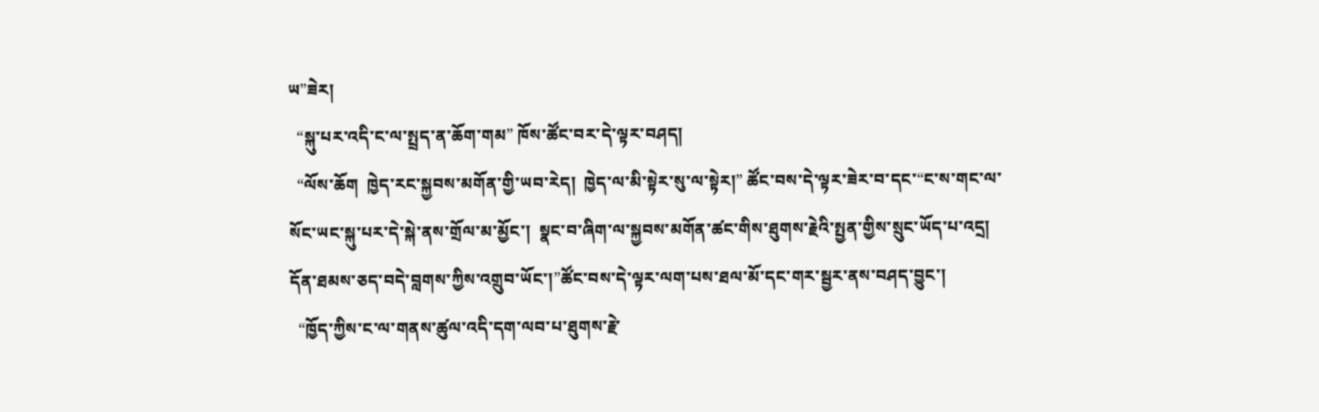ཡ”ཟེར།
  “སྐུ་པར་འདི་ང་ལ་སྤྲད་ན་ཆོག་གམ” ཁོས་ཚོང་བར་དེ་ལྟར་བཤད།
  “ལོས་ཆོག  ཁྱེད་རང་སྐྱབས་མགོན་གྱི་ཡབ་རེད།  ཁྱེད་ལ་མི་སྟེར་སུ་ལ་སྟེར།” ཚོང་བས་དེ་ལྟར་ཟེར་བ་དང་“ང་ས་གང་ལ་སོང་ཡང་སྐུ་པར་དེ་སྐེ་ནས་གྲོལ་མ་མྱོང་།  སྣང་བ་ཞིག་ལ་སྐྱབས་མགོན་ཚང་གིས་ཐུགས་རྗེའི་སྤྱན་གྱིས་སྲུང་ཡོད་པ་འདྲ།  དོན་ཐམས་ཅད་བདེ་བླགས་ཀྱིས་འགྲུབ་ཡོང་།”ཚོང་བས་དེ་ལྟར་ལག་པས་ཐལ་མོ་དང་གར་སྦྱར་ནས་བཤད་བྱུང་།
  “ཁྱོད་ཀྱིས་ང་ལ་གནས་ཚུལ་འདི་དག་ལབ་པ་ཐུགས་རྗེ་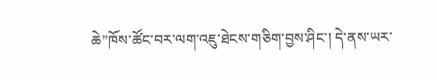ཆེ”ཁོས་ཚོང་བར་ལག་འཇུ་ཐེངས་གཅིག་བྱས་ཤིང་། དེ་ནས་ཡར་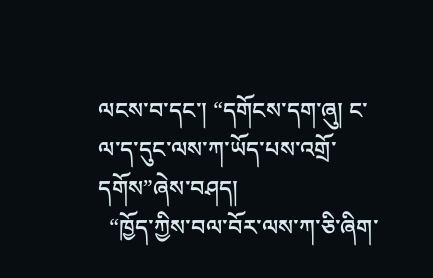ལངས་བ་དང་། “དགོངས་དག་ཞུ། ང་ལ་ད་དུང་ལས་ཀ་ཡོད་པས་འགྲོ་དགོས”ཞེས་བཤད།
  “ཁྱོད་ཀྱིས་བལ་བོར་ལས་ཀ་ཅི་ཞིག་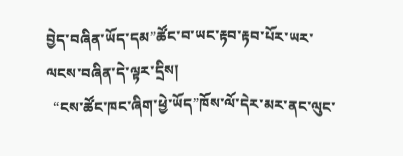བྱེད་བཞིན་ཡོད་དམ”ཚོང་བ་ཡང་རྟབ་རྟབ་པོར་ཡར་ལངས་བཞིན་དེ་ལྟར་དྲིས།
  “ངས་ཚོང་ཁང་ཞིག་ཕྱེ་ཡོད”ཁོས་ལོ་དེར་མར་ནང་ལུང་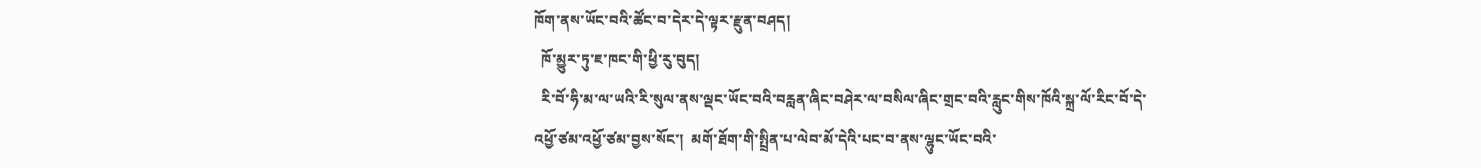ཁོག་ནས་ཡོང་བའི་ཚོང་བ་དེར་དེ་ལྟར་རྫུན་བཤད།
  ཁོ་མྱུར་ཏུ་ཇ་ཁང་གི་ཕྱི་རུ་བུད།
  རི་བོ་ཧི་མ་ལ་ཡའི་རི་སུལ་ནས་ལྡང་ཡོང་བའི་བརླན་ཞིང་བཤེར་ལ་བསིལ་ཞིང་གྲང་བའི་རླུང་གིས་ཁོའི་སྐྲ་ལོ་རིང་བོ་དེ་འཕྱོ་ཙམ་འཕྱོ་ཙམ་བྱས་སོང་།  མགོ་ཐོག་གི་སྤྲིན་པ་ལེབ་མོ་དེའི་པང་བ་ནས་ལྷུང་ཡོང་བའི་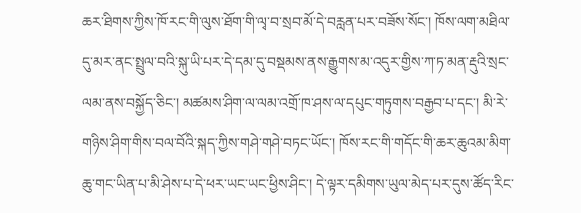ཆར་ཐིགས་ཀྱིས་ཁོ་རང་གི་ལུས་ཐོག་གི་ལྭ་བ་སྲབ་མོ་དེ་བརླན་པར་བཟོས་སོང་། ཁོས་ལག་མཐིལ་དུ་མར་ནང་སྤྲུལ་བའི་སྐུ་ཡི་པར་དེ་དམ་དུ་བསྡམས་ནས་རྒྱུགས་མ་འདུར་གྱིས་ཀ་ཏ་མན་རྡུའི་སྲང་ལམ་ནས་བསྐྱོད་ཅིང་། མཚམས་ཤིག་ལ་ལམ་འགྲོ་ཁ་ཤས་ལ་དཔུང་གཏུགས་བརྒྱབ་པ་དང་། མི་རེ་གཉིས་ཤིག་གིས་བལ་བོའི་སྐད་ཀྱིས་གཤེ་གཤེ་བཏང་ཡོང་། ཁོས་རང་གི་གདོང་གི་ཆར་ཆུའམ་མིག་ཆུ་གང་ཡིན་པ་མི་ཤེས་པ་དེ་ཕར་ཡང་ཡང་ཕྱིས་ཤིང་། དེ་ལྟར་དམིགས་ཡུལ་མེད་པར་དུས་ཚོད་རིང་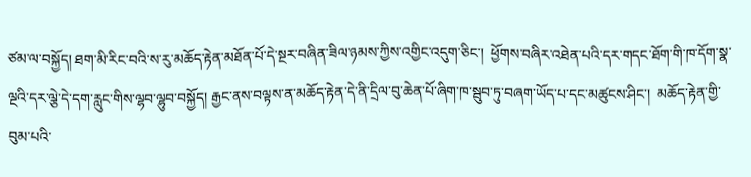ཙམ་ལ་བསྐྱོད། ཐག་མི་རིང་བའི་ས་རུ་མཆོད་རྟེན་མཐོན་པོ་དེ་སྔར་བཞིན་ཟིལ་ཉམས་ཀྱིས་འགྱིང་འདུག་ཅིང་།  ཕྱོགས་བཞིར་འཐེན་པའི་དར་གདང་ཐོག་གི་ཁ་དོག་སྣ་ལྔའི་དར་ལྕེ་དེ་དག་རླུང་གིས་ལྷབ་ལྷུབ་བསྐྱོད། རྒྱང་ནས་བལྟས་ན་མཆོད་རྟེན་དེ་ནི་དྲིལ་བུ་ཆེན་པོ་ཞིག་ཁ་སྦུབ་ཏུ་བཞག་ཡོད་པ་དང་མཚུངས་ཤིང་།  མཆོད་རྟེན་གྱི་བུམ་པའི་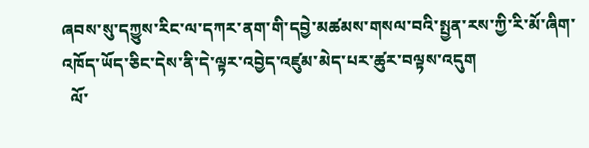ཞབས་སུ་དཀྱུས་རིང་ལ་དཀར་ནག་གི་དབྱེ་མཚམས་གསལ་བའི་སྤྱན་རས་ཀྱི་རི་མོ་ཞིག་འཁོད་ཡོད་ཅིང་དེས་ནི་དེ་ལྟར་འབྱེད་འཛུམ་མེད་པར་ཚུར་བལྟས་འདུག
  ལོ་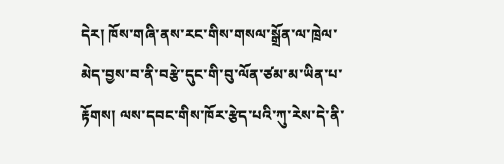དེར། ཁོས་གཞི་ནས་རང་གིས་གསལ་སྒྲོན་ལ་ཁྲེལ་མེད་བྱས་བ་ནི་བརྩེ་དུང་གི་བུ་ལོན་ཙམ་མ་ཡིན་པ་རྟོགས། ལས་དབང་གིས་ཁོར་རྩེད་པའི་ཀུ་རེས་དེ་ནི་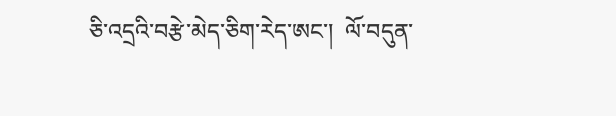ཅི་འདྲའི་བརྩེ་མེད་ཅིག་རེད་ཨང་།  ལོ་བདུན་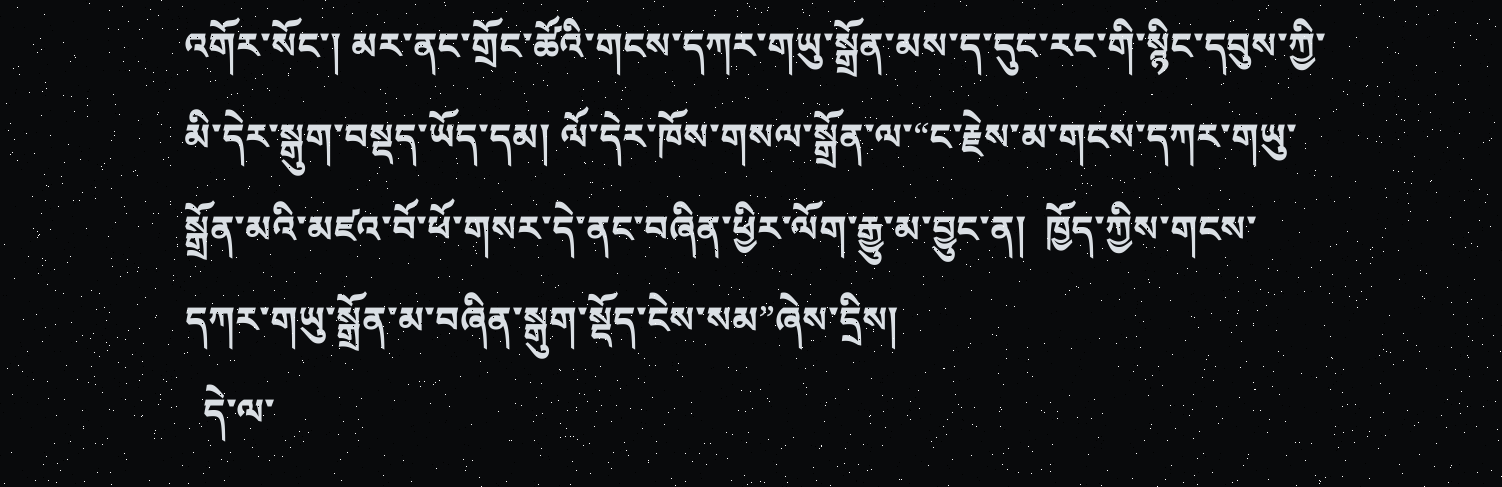འགོར་སོང་། མར་ནང་གྲོང་ཚོའི་གངས་དཀར་གཡུ་སྒྲོན་མས་ད་དུང་རང་གི་སྙིང་དབུས་ཀྱི་མི་དེར་སྒུག་བསྡད་ཡོད་དམ། ལོ་དེར་ཁོས་གསལ་སྒྲོན་ལ་“ང་རྗེས་མ་གངས་དཀར་གཡུ་སྒྲོན་མའི་མཛའ་བོ་ཕོ་གསར་དེ་ནང་བཞིན་ཕྱིར་ལོག་རྒྱུ་མ་བྱུང་ན།  ཁྱོད་ཀྱིས་གངས་དཀར་གཡུ་སྒྲོན་མ་བཞིན་སྒུག་སྡོད་ངེས་སམ”ཞེས་དྲིས།
  དེ་ལ་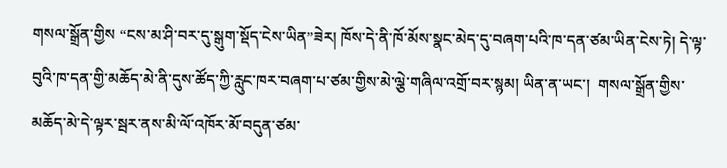གསལ་སྒྲོན་གྱིས “ངས་མ་ཤི་བར་དུ་སྒུག་སྡོད་ངེས་ཡིན”ཟེར། ཁོས་དེ་ནི་ཁོ་མོས་སྣང་མེད་དུ་བཞག་པའི་ཁ་དན་ཙམ་ཡིན་ངེས་ཏེ། དེ་ལྟ་བུའི་ཁ་དན་གྱི་མཆོད་མེ་ནི་དུས་ཚོད་ཀྱི་རླུང་ཁར་བཞག་པ་ཙམ་གྱིས་མེ་ལྕེ་གཞིལ་འགྲོ་བར་སྙམ། ཡིན་ན་ཡང་།  གསལ་སྒྲོན་གྱིས་མཆོད་མེ་དེ་ལྟར་སྦར་ནས་མི་ལོ་འཁོར་མོ་བདུན་ཙམ་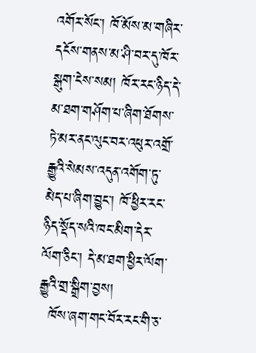འགོར་སོང་། ཁོ་མོས་མ་གཞིར་དངོས་གནས་མ་ཤི་བར་དུ་ཁོར་སྒུག་ངེས་སམ། ཁོར་རང་ཉིད་དེ་མ་ཐག་གཤོག་པ་ཞིག་ཐོགས་ཏེ་མར་ནང་ལུང་བར་འཕུར་འགྲོ་རྒྱུའི་སེམས་འདུན་འགོག་ཏུ་མེད་པ་ཞིག་བྱུང་། ཁོ་ཕྱིར་རང་ཉིད་སྡོད་སའི་ཁང་མིག་དེར་ལོག་ཅིང་། དེ་མ་ཐག་ཕྱིར་ལོག་རྒྱུའི་གྲ་སྒྲིག་བྱས།
  ཁོས་ཞག་གང་བོར་རང་གི་ཅ་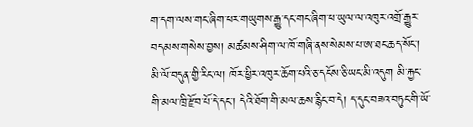ག་དག་ལས་གང་ཞིག་ཕར་གཡུགས་རྒྱུ་དང་གང་ཞིག་ཕ་ཡུལ་ལ་འཁུར་འགྲོ་རྒྱུར་བདམས་གསེས་བྱས། མཚམས་ཤིག་ལ་ཁོ་གཞི་ནས་སེམས་པ་ཨ་ཐང་ཆད་སོང་། མི་ལོ་བདུན་གྱི་རིང་ལ། ཁོར་ཕྱིར་འཁུར་ཆོག་པའི་ཅ་དངོས་ཅི་ཡང་མི་འདུག མི་རྐྱང་གི་མལ་ཁྲི་རྫོབ་པོ་དེ་དང་། དེའི་ཐོག་གི་མལ་ཆས་རྙིང་བ་དེ། ད་དུང་བཟའ་བཏུང་གི་ཡོ་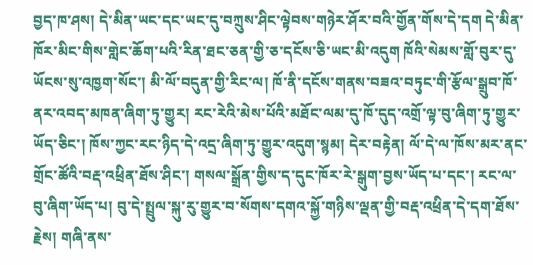བྱད་ཁ་ཤས། དེ་མིན་ཡང་དང་ཡང་དུ་བཀྲུས་ཤིང་ལྟེབས་གཉེར་ཤོར་བའི་གྱོན་གོས་དེ་དག དེ་མིན་ཁོར་མིང་གིས་གླེང་ཆོག་པའི་རིན་ཐང་ཅན་གྱི་ཅ་དངོས་ཅི་ཡང་མི་འདུག ཁོའི་སེམས་གློ་བུར་དུ་ཡོངས་སུ་འཁྱག་སོང་། མི་ལོ་བདུན་གྱི་རིང་ལ། ཁོ་ནི་དངོས་གནས་བཟའ་བཏུང་གི་རྩོལ་སྒྲུབ་ཁོ་ནར་འབད་མཁན་ཞིག་ཏུ་གྱུར། རང་རེའི་མེས་པོའི་མཐོང་ལམ་དུ་ཁོ་དུད་འགྲོ་ལྟ་བུ་ཞིག་ཏུ་གྱུར་ཡོད་ཅིང་། ཁོས་ཀྱང་རང་ཉིད་དེ་འདྲ་ཞིག་ཏུ་གྱུར་འདུག་སྙམ། དེར་བརྟེན། ལོ་དེ་ལ་ཁོས་མར་ནང་གྲོང་ཚོའི་བརྡ་འཕྲིན་ཐོས་ཤིང་། གསལ་སྒྲོན་གྱིས་ད་དུང་ཁོར་རེ་སྒུག་བྱས་ཡོད་པ་དང་། རང་ལ་བུ་ཞིག་ཡོད་པ། བུ་དེ་སྤྲུལ་སྐུ་རུ་གྱུར་བ་སོགས་དགའ་སྐྱོ་གཉིས་ལྡན་གྱི་བརྡ་འཕྲིན་དེ་དག་ཐོས་རྗེས། གཞི་ནས་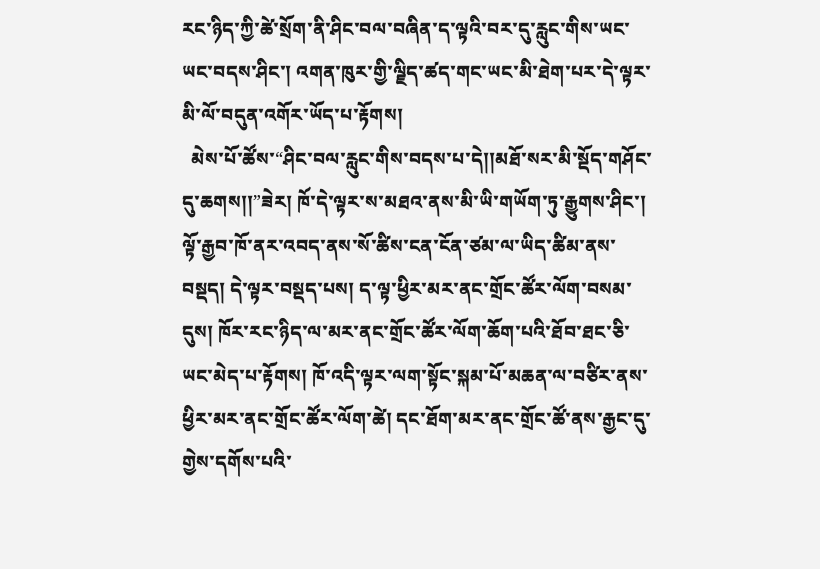རང་ཉིད་ཀྱི་ཚེ་སྲོག་ནི་ཤིང་བལ་བཞིན་ད་ལྟའི་བར་དུ་རླུང་གིས་ཡང་ཡང་བདས་ཤིང་། འགན་ཁུར་གྱི་ལྗིད་ཚད་གང་ཡང་མི་ཐེག་པར་དེ་ལྟར་མི་ལོ་བདུན་འགོར་ཡོད་པ་རྟོགས།
  མེས་པོ་ཚོས་“ཤིང་བལ་རླུང་གིས་བདས་པ་དེ།།མཐོ་སར་མི་སྡོད་གཤོང་དུ་ཆགས།།”ཟེར། ཁོ་དེ་ལྟར་ས་མཐའ་ནས་མི་ཡི་གཡོག་ཏུ་རྒྱུགས་ཤིང་། ལྟོ་རྒྱབ་ཁོ་ནར་འབད་ནས་སོ་ཚིས་ངན་ངོན་ཙམ་ལ་ཡིད་ཚིམ་ནས་བསྡད། དེ་ལྟར་བསྡད་པས། ད་ལྟ་ཕྱིར་མར་ནང་གྲོང་ཚོར་ལོག་བསམ་དུས། ཁོར་རང་ཉིད་ལ་མར་ནང་གྲོང་ཚོར་ལོག་ཆོག་པའི་ཐོབ་ཐང་ཅི་ཡང་མེད་པ་རྟོགས། ཁོ་འདི་ལྟར་ལག་སྟོང་སྐམ་པོ་མཆན་ལ་བཙིར་ནས་ཕྱིར་མར་ནང་གྲོང་ཚོར་ལོག་ཚེ། དང་ཐོག་མར་ནང་གྲོང་ཚོ་ནས་རྒྱང་དུ་གྱེས་དགོས་པའི་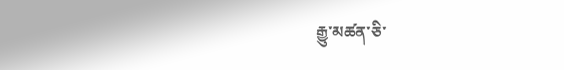རྒྱུ་མཚན་ཅི་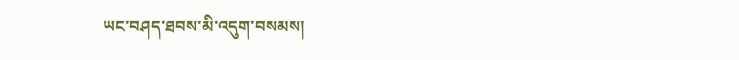ཡང་བཤད་ཐབས་མི་འདུག་བསམས།